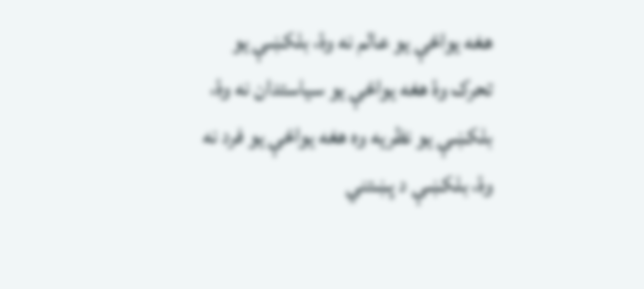هغه یواځې یو عالم نه وۀ، بلکښې یو تحرک وۀ هغه یواځې یو سیاستدان نه وۀ، بلکښې یو نظریه وه هغه یواځې یو فرد نه وۀ، بلکښې د پښتني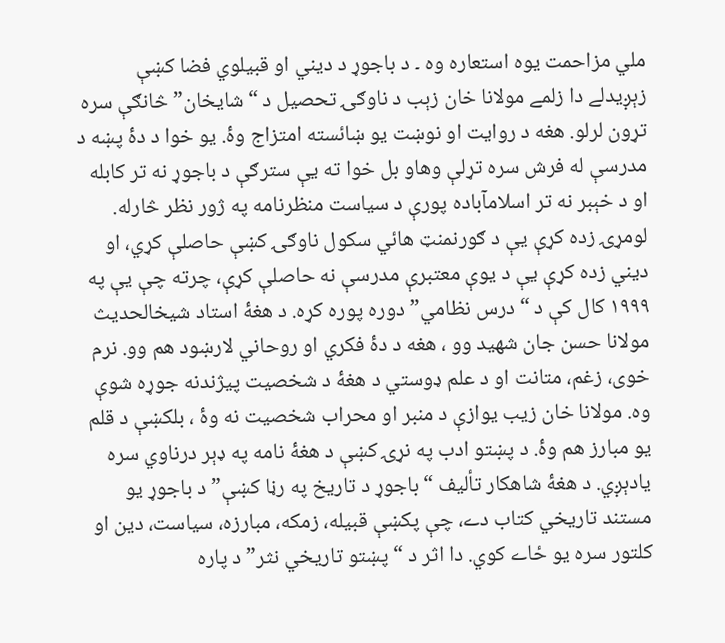ملي مزاحمت یوه استعاره وه ۔ د باجوړ د دیني او قبیلوي فضا کښې زېږيدلے دا زلمے مولانا خان زېب د ناوګۍ تحصیل د “شایخان” څانګې سره تړون لرلو. هغه د روایت او نوښت یو ښائسته امتزاج وۀ. یو خوا د دۀ پښه د مدرسې له فرش سره تړلې وهاو بل خوا ته یې سترګې د باجوړ نه تر کابله او د خېبر نه تر اسلامآباده پورې د سیاست منظرنامه په ژور نظر څارله. لومړۍ زده کړې یې د ګورنمنټ هائي سکول ناوګۍ کښې حاصلې کړي، او دیني زده کړې یې د یوې معتبرې مدرسې نه حاصلې کړې، چرته چې یې په ۱۹۹۹ کال کې د “درس نظامي” دوره پوره کړه. د هغۀ استاد شیخالحدیث مولانا حسن جان شهید وو ، هغه د دۀ فکري او روحاني لارښود هم وو. نرم خوی، زغم، متانت او د علم ډوستي د هغۀ د شخصیت پیژندنه جوړه شوې وه. مولانا خان زیب یوازې د منبر او محراب شخصیت نه وۀ ، بلکښې د قلم یو مبارز هم وۀ. د پښتو ادب په نړۍ کښې د هغۀ نامه په ډېر درناوي سره یادېږي. د هغۀ شاهکار تألیف “باجوړ د تاریخ په رڼا کښې” د باجوړ یو مستند تاریخي کتاب دے، چې پکښې قبیله، زمکه، مبارزه، سیاست، دین او کلتور سره يو ځاے کوي. دا اثر د “پښتو تاریخي نثر” د پاره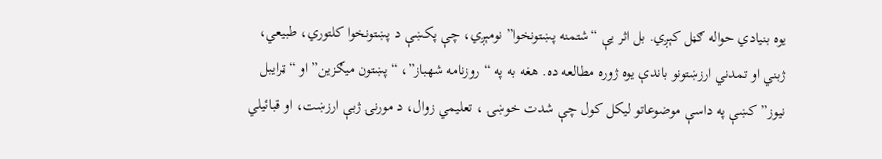یوه بنيادي حواله ګڼل کېږي. بل اثر یې “شتمنه پښتونخوا” نومېږي، چې پکښې د پښتونخوا کلتوري، طبیعي، ژبني او تمدني ارزښتونو باندې يوه ژوره مطالعه ده. هغه به په “روزنامه شهباز”، “پښتون میګزین” او “ټرایبل نیوز” کښې په داسې موضوعاتو لیکل کول چې شدت خوښۍ ، تعلیمي زوال، د مورنۍ ژبې ارزښت، او قبائيلي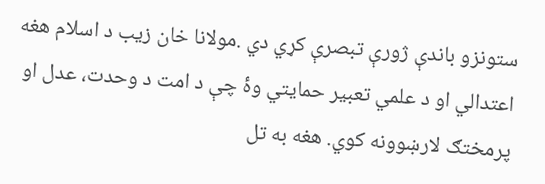ستونزو باندې ژورې تبصرې کړي دي .مولانا خان زیب د اسلام هغه اعتدالي او د علمي تعبیر حمايتي وۀ چې د امت د وحدت، عدل او پرمختګ لارښوونه کوي. هغه به تل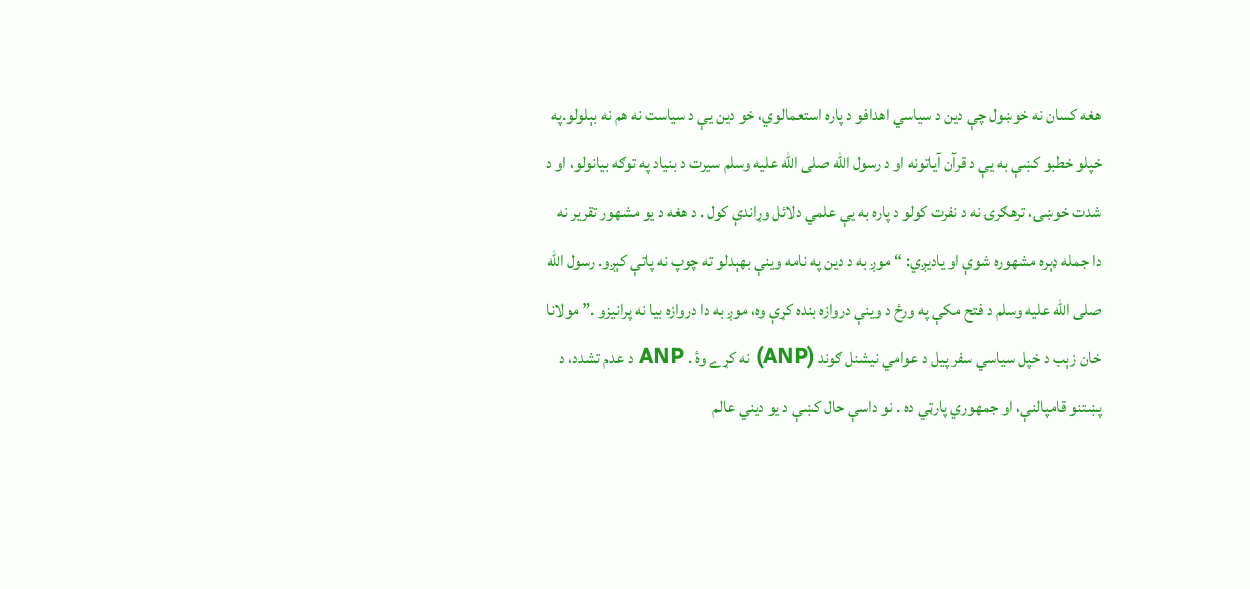هغه کسان نه خوښول چې دین د سیاسي اهدافو د پاره استعمالوي، خو دین یې د سیاست نه هم نه بېلولو.په خپلو خطبو کښې به یې د قرآن آیاتونه او د رسول الله صلى الله عليه وسلم سیرت د بنیاد په توګه بيانولو، او د شدت خوښۍ، ترهګرۍ نه د نفرت کولو د پاره به يې علمي دلائل وړاندې کول . د هغه د یو مشهور تقرير نه دا جمله ډېره مشهوره شوې او یادیږي: “موږ به د دین په نامه وینې بهېدلو ته چوپ نه پاتې کېږو. رسول الله صلى الله عليه وسلم د فتح مکې په ورځ د وینې دروازه بنده کړې وه، موږ به دا دروازه بیا نه پرانیزو .” مولانا خان زېب د خپل سیاسي سفر پیل د عوامي نیشنل ګوند (ANP) نه کړے وۀ . ANP د عدم تشدد، د پښتنو قامپالنې، او جمهوري پارټي ده . نو داسې حال کښې د یو دیني عالم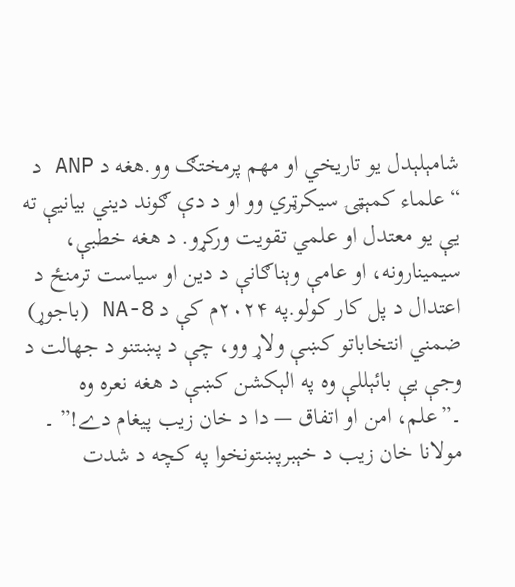شامېلېدل یو تاریخي او مهم پرمختګ وو.هغه د ANP د “علماء کمېټۍ سیکرټري وو او د دې ګوند دیني بیانیې ته یې یو معتدل او علمي تقويت ورکړو. د هغه خطبې، سیمينارونه، او عامې وېناګانې د دین او سیاست ترمنځ د اعتدال د پل کار کولو.په ۲۰۲۴م کې د NA-8 (باجوړ) ضمني انتخاباتو کښې ولاړ وو، چې د پښتنو د جهالت د وجې يې بائېللې وه په الېکشن کښې د هغه نعره وه ۔”علم، امن او اتفاق — دا د خان زیب پیغام دے!” ۔ مولانا خان زیب د خېبرپښتونخوا په کچه د شدت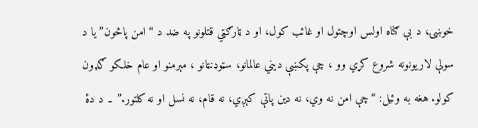خوښۍ، د بې ګناه اولس اوچتول او غائب کول، او د ټارګټي قتلونو په ضد د “امن پاڅون” یا د سولې لاریونونه شروع کړي وو ، چې پکښې دیني عالمانو، سټوډنټانو ، مېرمنو او عام خلکو ګډون کولو. هغه به وئیل: “چې امن نه وي، نه دین پاتې کېږي، نه قام، نه نسل او نه کلتور.” ۔ د دۀ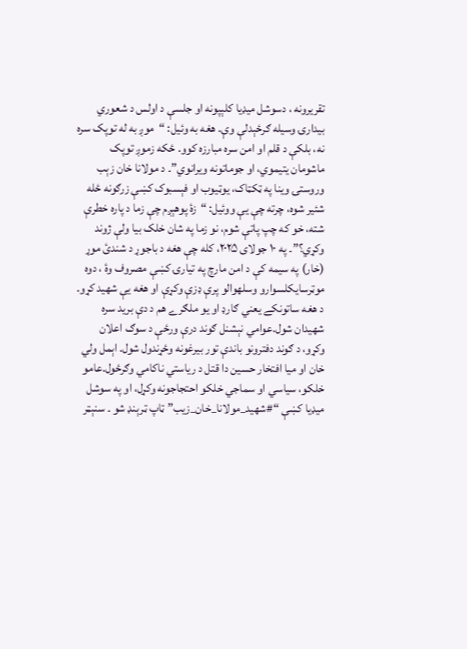تقريرونه ، دسوشل میډیا کلېپونه او جلسې د اولس د شعوري بیدارۍ وسیله ګرځېدلې وې. هغه به وئیل: “موږ به له توپک سره نه، بلکې د قلم او امن سره مبارزه کوو. ځکه زموږ توپک ماشومان یتیموي، او جوماتونه ویرانوي”۔ د مولانا خان زېب وروستۍ وینا په ټکټاک، یوټیوب او فېسبوک کښې زرګونه ځله شئير شوه، چرته چې یې ووئيل: “زۀ پوهېږم چې زما د پاره خطرې شته، خو که چپ پاتې شوم، نو زما په شان خلک بیا ولې ژوند وکړي؟”۔ په ۱۰ جولای ۲۰۲۵، کله چې هغه د باجوړ د شندئ موړ (خار) په سیمه کې د امن مارچ په تیارۍ کښې مصروف وۀ ، دوه موټرسایکلسوارو وسلهوالو پرې ډزې وکړې او هغه یې شهید کړو. د هغه ساتونکے يعني ګارډ او يو ملګرے هم د دې برید سره شهیدان شول.عوامي نېشنل ګوند درې ورځې د سوګ اعلان وکړو، د ګوند دفترونو باندې تور بیرغونه وځړندول شول. اېمل ولي خان او میا افتخار حسین دا قتل د ریاستي ناکامي وګرځول.عامو خلکو، سیاسي او سماجي خلکو احتجاجونه وکړل، او په سوشل میډیا کښې “#شهید_مولانا_خان_زیب” ټاپ ټرېنډ شو ۔ سنېټر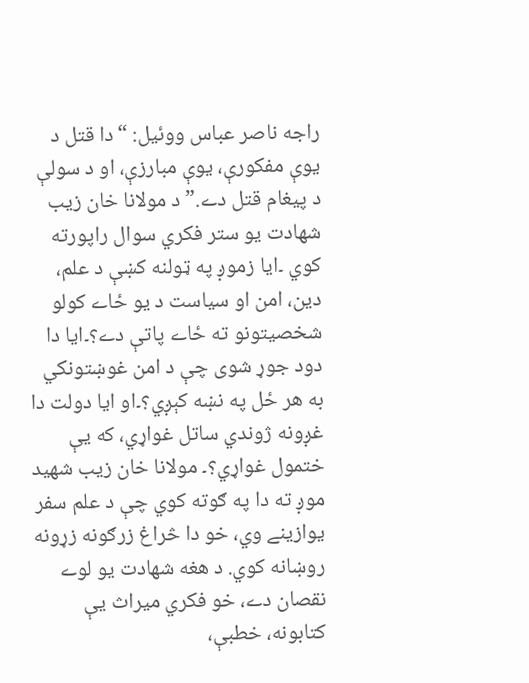راجه ناصر عباس ووئیل: “دا قتل د یوې مفکورې، یوې مبارزې، او د سولې د پیغام قتل دے.”د مولانا خان زیب شهادت یو ستر فکري سوال راپورته کوي ۔ایا زموږ په ټولنه کښې د علم، دین، امن او سیاست د یو ځاے کولو شخصیتونو ته ځاے پاتې دے؟۔ایا دا دود جوړ شوی چې د امن غوښتونکي به هر ځل په نښه کېږي؟۔او ایا دولت دا غږونه ژوندي ساتل غواړي، که یې ختمول غواړي؟۔ مولانا خان زیب شهید موږ ته دا په ګوته کوي چې د علم سفر یوازینے وي، خو دا څراغ زرګونه زړونه روښانه کوي. د هغه شهادت یو لوے نقصان دے، خو فکري میراث یې کتابونه، خطبې،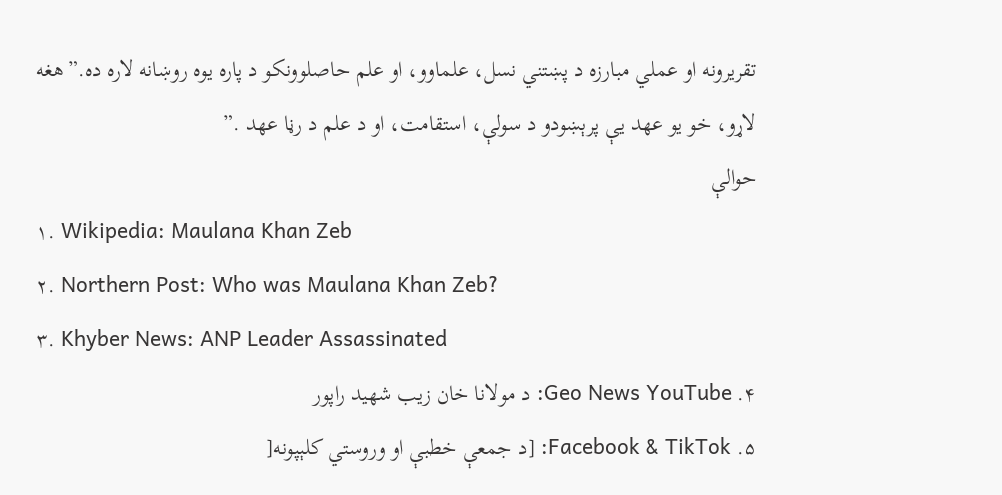تقريرونه او عملي مبارزه د پښتني نسل، علماوو، او علم حاصلوونکو د پاره یوه روښانه لاره ده.”هغه لاړو، خو یو عهد یې پرېښودو د سولې، استقامت، او د علم د رڼا عهد .”
حوالې
۱. Wikipedia: Maulana Khan Zeb
۲. Northern Post: Who was Maulana Khan Zeb?
۳. Khyber News: ANP Leader Assassinated
۴. Geo News YouTube: د مولانا خان زیب شهید راپور
۵. Facebook & TikTok: [د جمعې خطبې او وروستي کلېپونه[